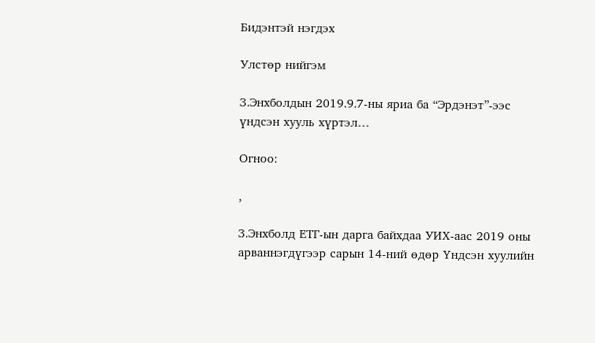Бидэнтэй нэгдэх

Улстөр нийгэм

З.Энхболдын 2019.9.7-ны яриа ба “Эрдэнэт”-ээс үндсэн хууль хүртэл…

Огноо:

,

З.Энхболд ЕТГ-ын дарга байхдаа УИХ-аас 2019 оны арваннэгдүгээр сарын 14-ний өдөр Үндсэн хуулийн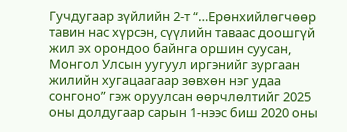Гучдугаар зүйлийн 2-т “…Ерөнхийлөгчөөр тавин нас хүрсэн, сүүлийн таваас доошгүй жил эх орондоо байнга оршин суусан, Монгол Улсын уугуул иргэнийг зургаан жилийн хугацаагаар зөвхөн нэг удаа сонгоно” гэж оруулсан өөрчлөлтийг 2025 оны долдугаар сарын 1-нээс биш 2020 оны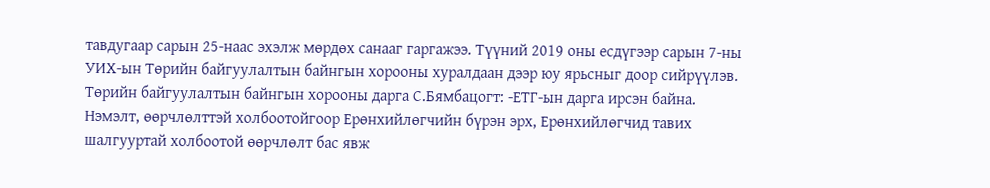тавдугаар сарын 25-наас эхэлж мөрдөх санааг гаргажээ. Түүний 2019 оны есдүгээр сарын 7-ны УИХ-ын Төрийн байгуулалтын байнгын хорооны хуралдаан дээр юу ярьсныг доор сийрүүлэв. Төрийн байгуулалтын байнгын хорооны дарга С.Бямбацогт: -ЕТГ-ын дарга ирсэн байна. Нэмэлт, өөрчлөлттэй холбоотойгоор Ерөнхийлөгчийн бүрэн эрх, Ерөнхийлөгчид тавих шалгууртай холбоотой өөрчлөлт бас явж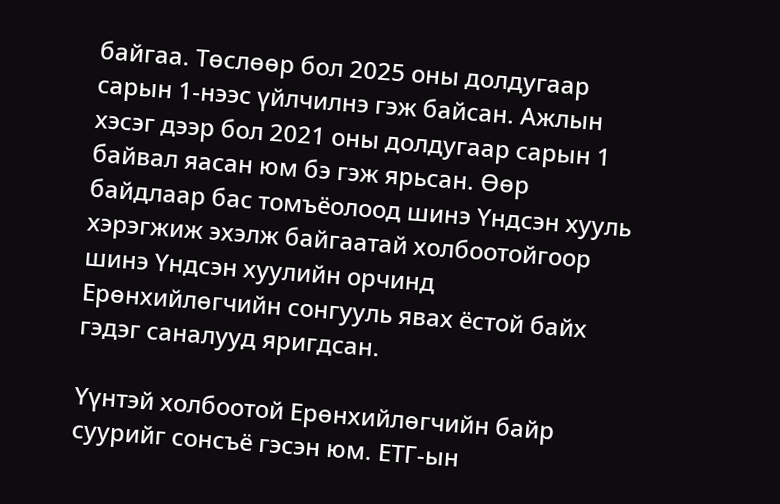байгаа. Төслөөр бол 2025 оны долдугаар сарын 1-нээс үйлчилнэ гэж байсан. Ажлын хэсэг дээр бол 2021 оны долдугаар сарын 1 байвал яасан юм бэ гэж ярьсан. Өөр байдлаар бас томъёолоод шинэ Үндсэн хууль хэрэгжиж эхэлж байгаатай холбоотойгоор шинэ Үндсэн хуулийн орчинд Ерөнхийлөгчийн сонгууль явах ёстой байх гэдэг саналууд яригдсан.

Үүнтэй холбоотой Ерөнхийлөгчийн байр суурийг сонсъё гэсэн юм. ЕТГ-ын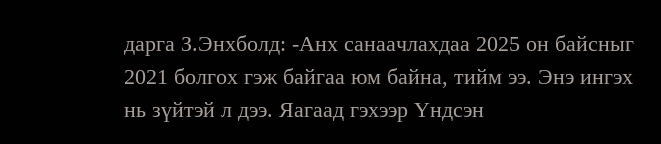дарга З.Энхболд: -Анх санаачлахдаа 2025 он байсныг 2021 болгох гэж байгаа юм байна, тийм ээ. Энэ ингэх нь зүйтэй л дээ. Яагаад гэхээр Үндсэн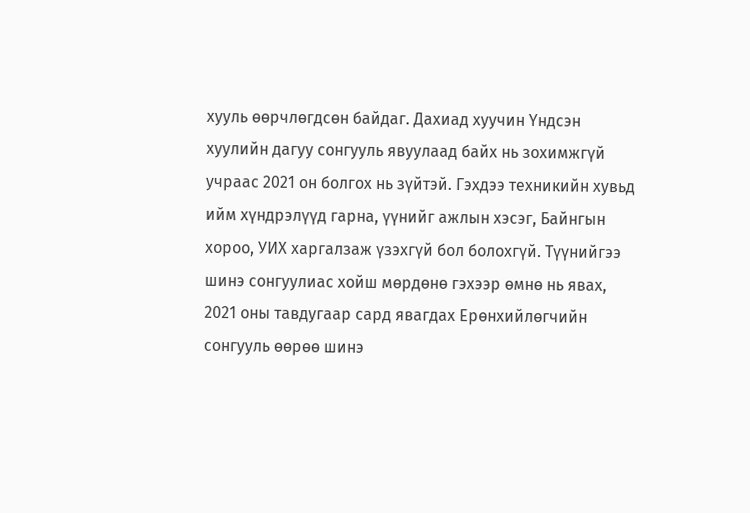хууль өөрчлөгдсөн байдаг. Дахиад хуучин Үндсэн хуулийн дагуу сонгууль явуулаад байх нь зохимжгүй учраас 2021 он болгох нь зүйтэй. Гэхдээ техникийн хувьд ийм хүндрэлүүд гарна, үүнийг ажлын хэсэг, Байнгын хороо, УИХ харгалзаж үзэхгүй бол болохгүй. Түүнийгээ шинэ сонгуулиас хойш мөрдөнө гэхээр өмнө нь явах, 2021 оны тавдугаар сард явагдах Ерөнхийлөгчийн сонгууль өөрөө шинэ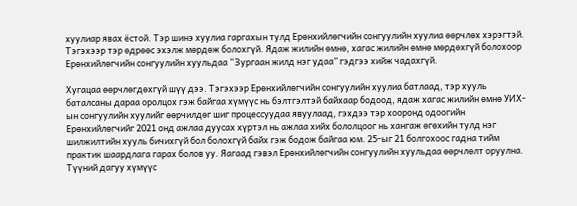хуулиар явах ёстой. Тэр шинэ хуулиа гаргахын тулд Ерөнхийлөгчийн сонгуулийн хуулиа өөрчлөх хэрэгтэй. Тэгэхээр тэр өдрөөс эхэлж мөрдөж болохгүй. Ядаж жилийн өмнө, хагас жилийн өмнө мөрдөхгүй болохоор Ерөнхийлөгчийн сонгуулийн хуульдаа “Зургаан жилд нэг удаа” гэдгээ хийж чадахгүй.

Хугацаа өөрчлөгдөхгүй шүү дээ. Тэгэхээр Ерөнхийлөгчийн сонгуулийн хуулиа батлаад, тэр хууль баталсаны дараа оролцох гэж байгаа хүмүүс нь бэлтгэлтэй байхаар бодоод, ядаж хагас жилийн өмнө УИХ-ын сонгуулийн хуулийг өөрчилдөг шиг процессуудаа явуулаад, гэхдээ тэр хооронд одоогийн Ерөнхийлөгчийг 2021 онд ажлаа дуусах хүртэл нь ажлаа хийх бололцоог нь хангаж өгөхийн тулд нэг шилжилтийн хууль бичихгүй бол болохгүй байх гэж бодож байгаа юм. 25-ыг 21 болгохоос гадна тийм практик шаардлага гарах болов уу. Яагаад гэвэл Ерөнхийлөгчийн сонгуулийн хуульдаа өөрчлөлт оруулна. Түүний дагуу хүмүүс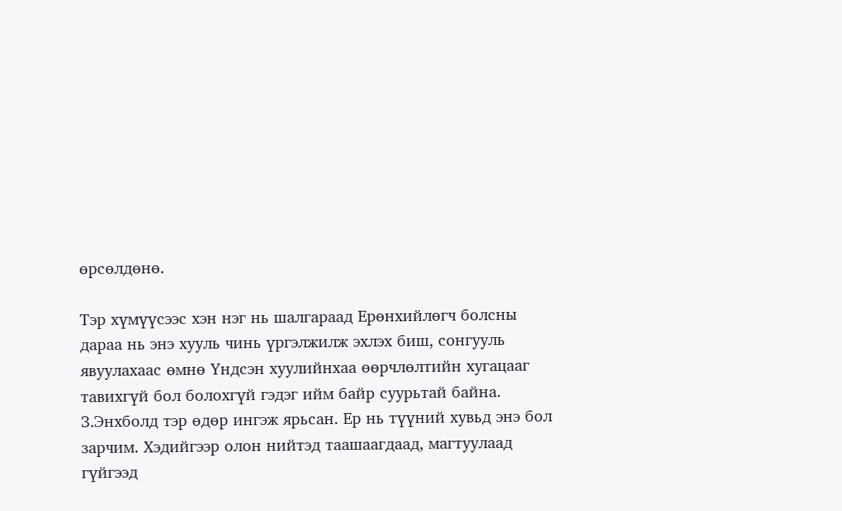өрсөлдөнө.

Тэр хүмүүсээс хэн нэг нь шалгараад Ерөнхийлөгч болсны дараа нь энэ хууль чинь үргэлжилж эхлэх биш, сонгууль явуулахаас өмнө Үндсэн хуулийнхаа өөрчлөлтийн хугацааг тавихгүй бол болохгүй гэдэг ийм байр суурьтай байна. З.Энхболд тэр өдөр ингэж ярьсан. Ер нь түүний хувьд энэ бол зарчим. Хэдийгээр олон нийтэд таашаагдаад, магтуулаад гүйгээд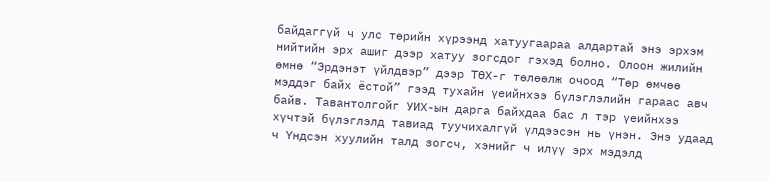байдаггүй ч улс төрийн хүрээнд хатуугаараа алдартай энэ эрхэм нийтийн эрх ашиг дээр хатуу зогсдог гэхэд болно. Олоон жилийн өмнө “Эрдэнэт үйлдвэр” дээр ТӨХ-г төлөөлж очоод “Төр өмчөө мэддэг байх ёстой” гээд тухайн үеийнхээ бүлэглэлийн гараас авч байв. Тавантолгойг УИХ-ын дарга байхдаа бас л тэр үеийнхээ хүчтэй бүлэглэлд тавиад туучихалгүй үлдээсэн нь үнэн. Энэ удаад ч Үндсэн хуулийн талд зогсч, хэнийг ч илүү эрх мэдэлд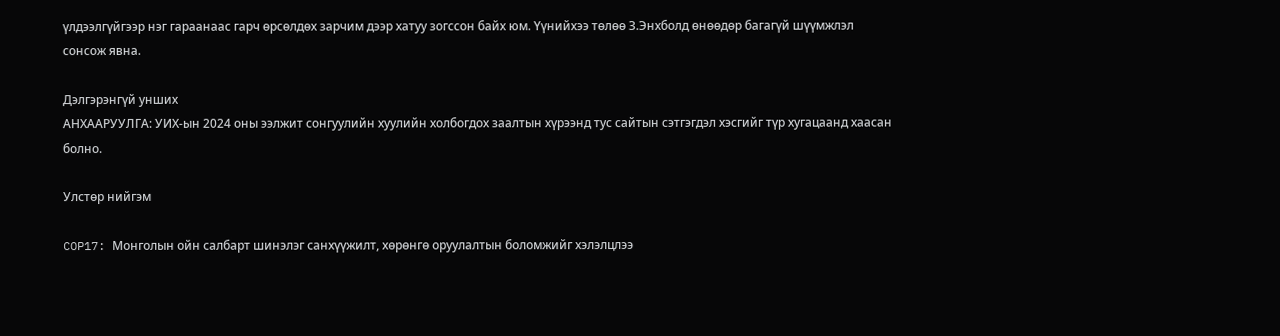үлдээлгүйгээр нэг гараанаас гарч өрсөлдөх зарчим дээр хатуу зогссон байх юм. Үүнийхээ төлөө З.Энхболд өнөөдөр багагүй шүүмжлэл сонсож явна.

Дэлгэрэнгүй унших
АНХААРУУЛГА: УИХ-ын 2024 оны ээлжит сонгуулийн хуулийн холбогдох заалтын хүрээнд тус сайтын сэтгэгдэл хэсгийг түр хугацаанд хаасан болно.

Улстөр нийгэм

COP17: Монголын ойн салбарт шинэлэг санхүүжилт, хөрөнгө оруулалтын боломжийг хэлэлцлээ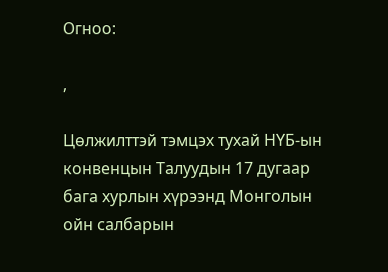Огноо:

,

Цөлжилттэй тэмцэх тухай НҮБ-ын конвенцын Талуудын 17 дугаар бага хурлын хүрээнд Монголын ойн салбарын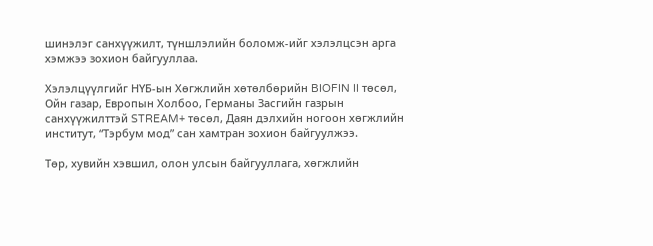шинэлэг санхүүжилт, түншлэлийн боломж-ийг хэлэлцсэн арга хэмжээ зохион байгууллаа.

Хэлэлцүүлгийг НҮБ-ын Хөгжлийн хөтөлбөрийн BIOFIN II төсөл, Ойн газар, Европын Холбоо, Германы Засгийн газрын санхүүжилттэй STREAM+ төсөл, Даян дэлхийн ногоон хөгжлийн институт, “Тэрбум мод” сан хамтран зохион байгуулжээ.

Төр, хувийн хэвшил, олон улсын байгууллага, хөгжлийн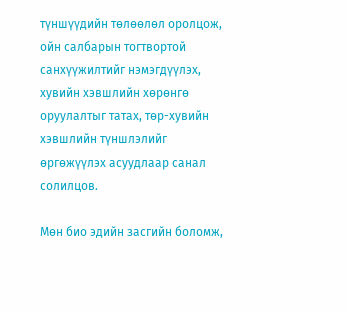түншүүдийн төлөөлөл оролцож, ойн салбарын тогтвортой санхүүжилтийг нэмэгдүүлэх, хувийн хэвшлийн хөрөнгө оруулалтыг татах, төр-хувийн хэвшлийн түншлэлийг өргөжүүлэх асуудлаар санал солилцов.

Мөн био эдийн засгийн боломж,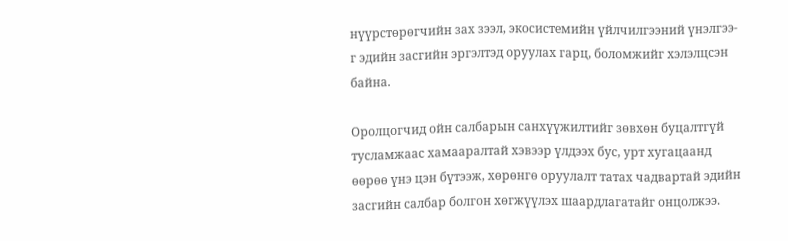нүүрстөрөгчийн зах зээл, экосистемийн үйлчилгээний үнэлгээ-г эдийн засгийн эргэлтэд оруулах гарц, боломжийг хэлэлцсэн байна.

Оролцогчид ойн салбарын санхүүжилтийг зөвхөн буцалтгүй тусламжаас хамааралтай хэвээр үлдээх бус, урт хугацаанд өөрөө үнэ цэн бүтээж, хөрөнгө оруулалт татах чадвартай эдийн засгийн салбар болгон хөгжүүлэх шаардлагатайг онцолжээ.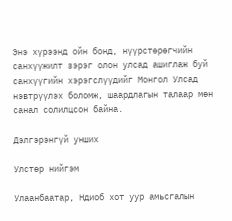Энэ хүрээнд ойн бонд, нүүрстөрөгчийн санхүүжилт зэрэг олон улсад ашиглаж буй санхүүгийн хэрэгслүүдийг Монгол Улсад нэвтрүүлэх боломж, шаардлагын талаар мөн санал солилцсон байна.

Дэлгэрэнгүй унших

Улстөр нийгэм

Улаанбаатар, Ндиоб хот уур амьсгалын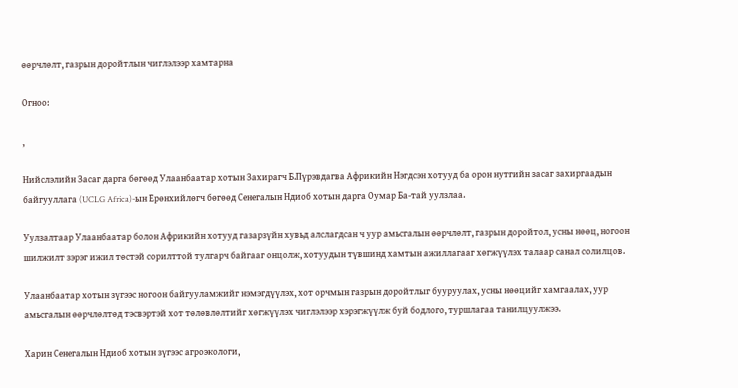өөрчлөлт, газрын доройтлын чиглэлээр хамтарна

Огноо:

,

Нийслэлийн Засаг дарга бөгөөд Улаанбаатар хотын Захирагч Б.Пүрэвдагва Африкийн Нэгдсэн хотууд ба орон нутгийн засаг захиргаадын байгууллага (UCLG Africa)-ын Ерөнхийлөгч бөгөөд Сенегалын Ндиоб хотын дарга Оумар Ба-тай уулзлаа.

Уулзалтаар Улаанбаатар болон Африкийн хотууд газарзүйн хувьд алслагдсан ч уур амьсгалын өөрчлөлт, газрын доройтол, усны нөөц, ногоон шилжилт зэрэг ижил төстэй сорилттой тулгарч байгааг онцолж, хотуудын түвшинд хамтын ажиллагааг хөгжүүлэх талаар санал солилцов.

Улаанбаатар хотын зүгээс ногоон байгууламжийг нэмэгдүүлэх, хот орчмын газрын доройтлыг бууруулах, усны нөөцийг хамгаалах, уур амьсгалын өөрчлөлтөд тэсвэртэй хот төлөвлөлтийг хөгжүүлэх чиглэлээр хэрэгжүүлж буй бодлого, туршлагаа танилцуулжээ.

Харин Сенегалын Ндиоб хотын зүгээс агроэкологи,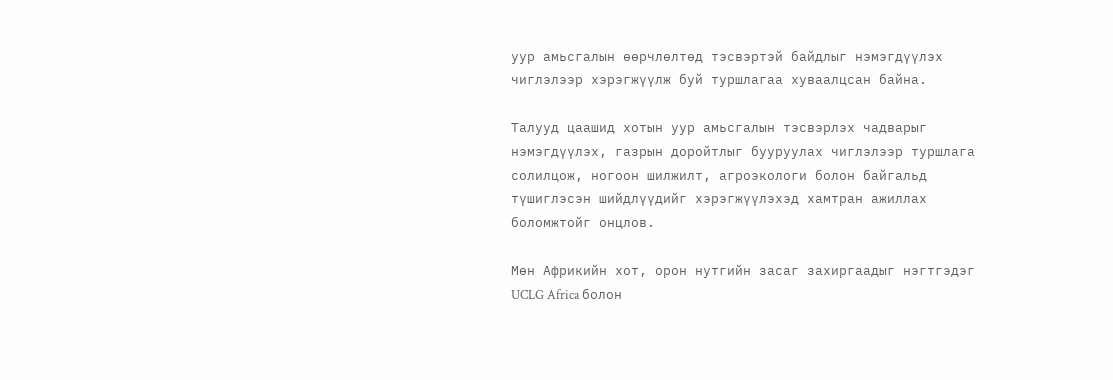уур амьсгалын өөрчлөлтөд тэсвэртэй байдлыг нэмэгдүүлэх чиглэлээр хэрэгжүүлж буй туршлагаа хуваалцсан байна.

Талууд цаашид хотын уур амьсгалын тэсвэрлэх чадварыг нэмэгдүүлэх, газрын доройтлыг бууруулах чиглэлээр туршлага солилцож, ногоон шилжилт, агроэкологи болон байгальд түшиглэсэн шийдлүүдийг хэрэгжүүлэхэд хамтран ажиллах боломжтойг онцлов.

Мөн Африкийн хот, орон нутгийн засаг захиргаадыг нэгтгэдэг UCLG Africa болон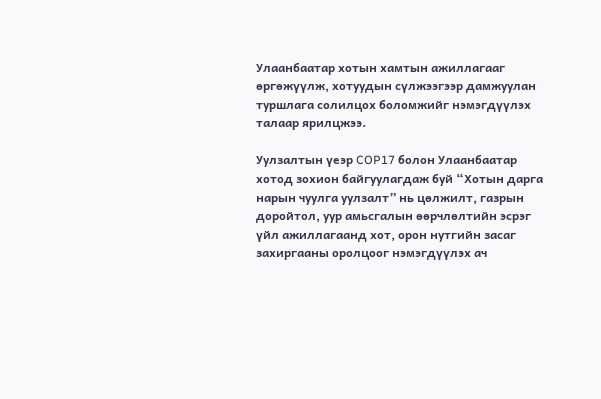Улаанбаатар хотын хамтын ажиллагааг өргөжүүлж, хотуудын сүлжээгээр дамжуулан туршлага солилцох боломжийг нэмэгдүүлэх талаар ярилцжээ.

Уулзалтын үеэр COP17 болон Улаанбаатар хотод зохион байгуулагдаж буй “Хотын дарга нарын чуулга уулзалт” нь цөлжилт, газрын доройтол, уур амьсгалын өөрчлөлтийн эсрэг үйл ажиллагаанд хот, орон нутгийн засаг захиргааны оролцоог нэмэгдүүлэх ач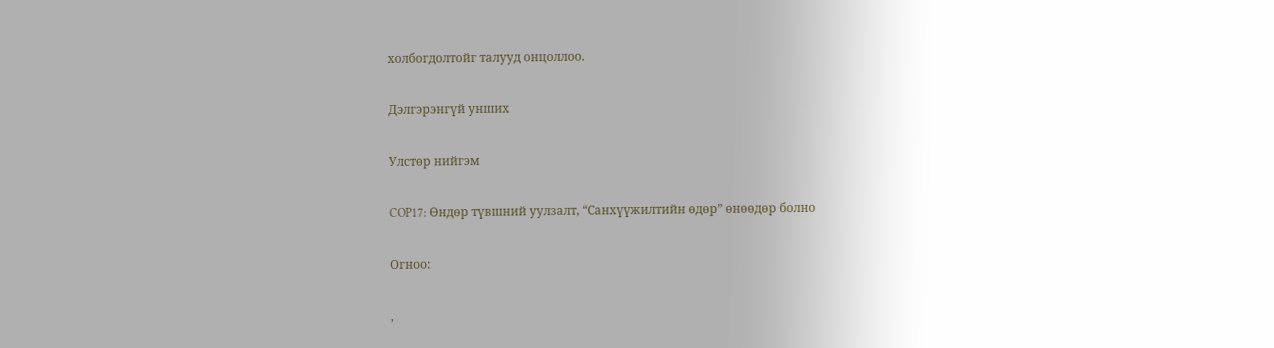холбогдолтойг талууд онцоллоо.

Дэлгэрэнгүй унших

Улстөр нийгэм

COP17: Өндөр түвшний уулзалт, “Санхүүжилтийн өдөр” өнөөдөр болно

Огноо:

,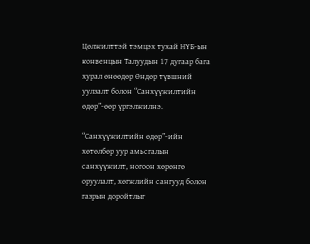Цөлжилттэй тэмцэх тухай НҮБ-ын конвенцын Талуудын 17 дугаар бага хурал өнөөдөр Өндөр түвшний уулзалт болон “Санхүүжилтийн өдөр”-өөр үргэлжилнэ.

“Санхүүжилтийн өдөр”-ийн хөтөлбөр уур амьсгалын санхүүжилт, ногоон хөрөнгө оруулалт, хөгжлийн сангууд болон газрын доройтлыг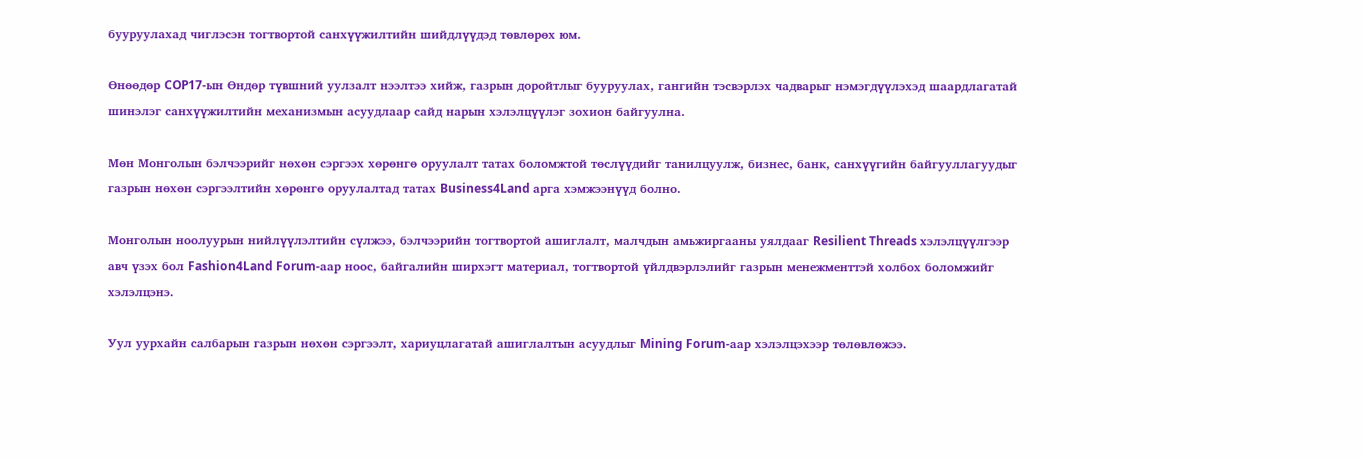бууруулахад чиглэсэн тогтвортой санхүүжилтийн шийдлүүдэд төвлөрөх юм.

Өнөөдөр COP17-ын Өндөр түвшний уулзалт нээлтээ хийж, газрын доройтлыг бууруулах, гангийн тэсвэрлэх чадварыг нэмэгдүүлэхэд шаардлагатай шинэлэг санхүүжилтийн механизмын асуудлаар сайд нарын хэлэлцүүлэг зохион байгуулна.

Мөн Монголын бэлчээрийг нөхөн сэргээх хөрөнгө оруулалт татах боломжтой төслүүдийг танилцуулж, бизнес, банк, санхүүгийн байгууллагуудыг газрын нөхөн сэргээлтийн хөрөнгө оруулалтад татах Business4Land арга хэмжээнүүд болно.

Монголын ноолуурын нийлүүлэлтийн сүлжээ, бэлчээрийн тогтвортой ашиглалт, малчдын амьжиргааны уялдааг Resilient Threads хэлэлцүүлгээр авч үзэх бол Fashion4Land Forum-аар ноос, байгалийн ширхэгт материал, тогтвортой үйлдвэрлэлийг газрын менежменттэй холбох боломжийг хэлэлцэнэ.

Уул уурхайн салбарын газрын нөхөн сэргээлт, хариуцлагатай ашиглалтын асуудлыг Mining Forum-аар хэлэлцэхээр төлөвлөжээ.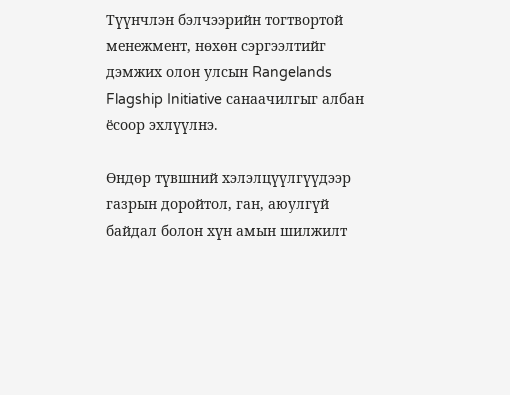Түүнчлэн бэлчээрийн тогтвортой менежмент, нөхөн сэргээлтийг дэмжих олон улсын Rangelands Flagship Initiative санаачилгыг албан ёсоор эхлүүлнэ.

Өндөр түвшний хэлэлцүүлгүүдээр газрын доройтол, ган, аюулгүй байдал болон хүн амын шилжилт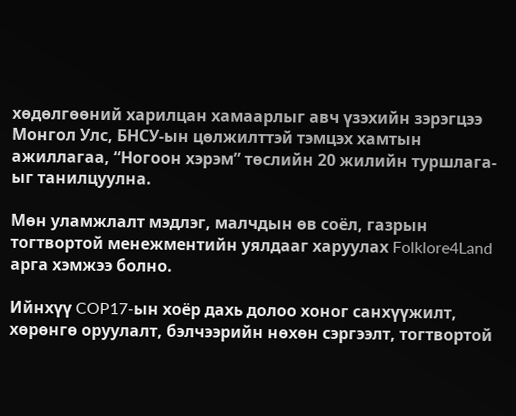хөдөлгөөний харилцан хамаарлыг авч үзэхийн зэрэгцээ Монгол Улс, БНСУ-ын цөлжилттэй тэмцэх хамтын ажиллагаа, “Ногоон хэрэм” төслийн 20 жилийн туршлага-ыг танилцуулна.

Мөн уламжлалт мэдлэг, малчдын өв соёл, газрын тогтвортой менежментийн уялдааг харуулах Folklore4Land арга хэмжээ болно.

Ийнхүү COP17-ын хоёр дахь долоо хоног санхүүжилт, хөрөнгө оруулалт, бэлчээрийн нөхөн сэргээлт, тогтвортой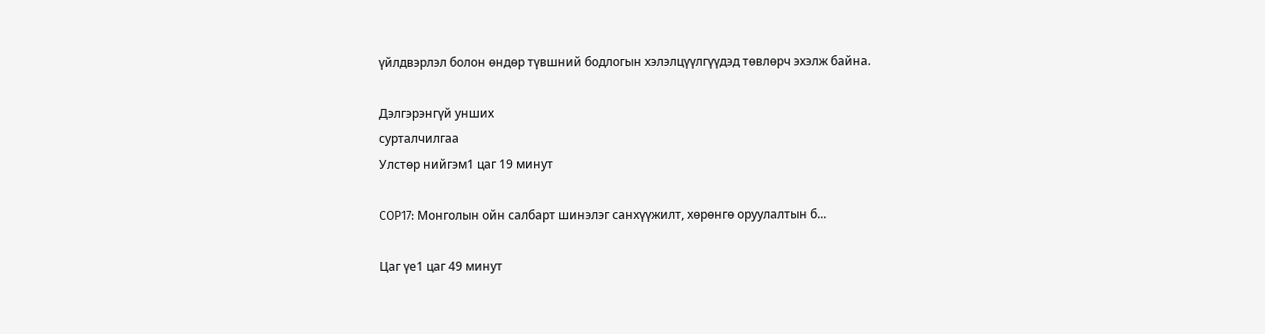үйлдвэрлэл болон өндөр түвшний бодлогын хэлэлцүүлгүүдэд төвлөрч эхэлж байна.

Дэлгэрэнгүй унших
сурталчилгаа
Улстөр нийгэм1 цаг 19 минут

COP17: Монголын ойн салбарт шинэлэг санхүүжилт, хөрөнгө оруулалтын б...

Цаг үе1 цаг 49 минут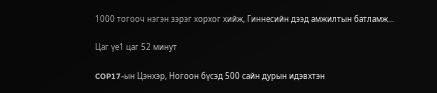1000 тогооч нэгэн зэрэг хорхог хийж, Гиннесийн дээд амжилтын батламж...

Цаг үе1 цаг 52 минут

COP17-ын Цэнхэр, Ногоон бүсэд 500 сайн дурын идэвхтэн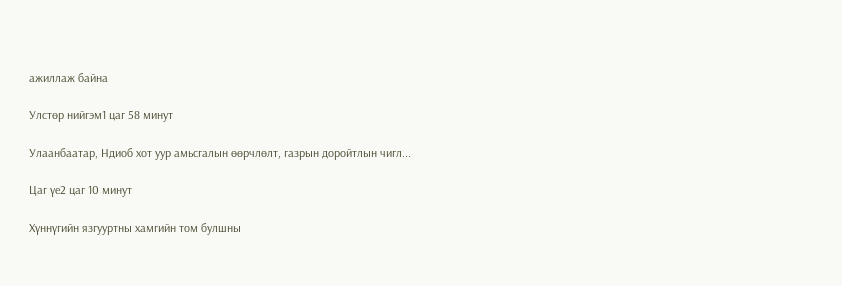ажиллаж байна

Улстөр нийгэм1 цаг 58 минут

Улаанбаатар, Ндиоб хот уур амьсгалын өөрчлөлт, газрын доройтлын чигл...

Цаг үе2 цаг 10 минут

Хүннүгийн язгууртны хамгийн том булшны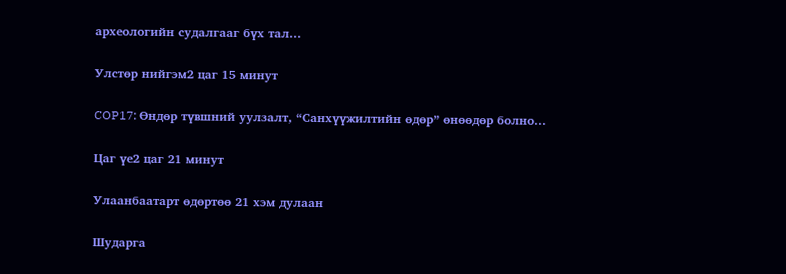археологийн судалгааг бүх тал...

Улстөр нийгэм2 цаг 15 минут

COP17: Өндөр түвшний уулзалт, “Санхүүжилтийн өдөр” өнөөдөр болно...

Цаг үе2 цаг 21 минут

Улаанбаатарт өдөртөө 21 хэм дулаан

Шударга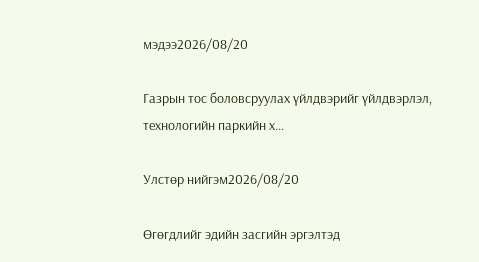мэдээ2026/08/20

Газрын тос боловсруулах үйлдвэрийг үйлдвэрлэл, технологийн паркийн х...

Улстөр нийгэм2026/08/20

Өгөгдлийг эдийн засгийн эргэлтэд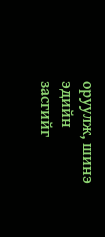оруулж, шинэ эдийн засгийг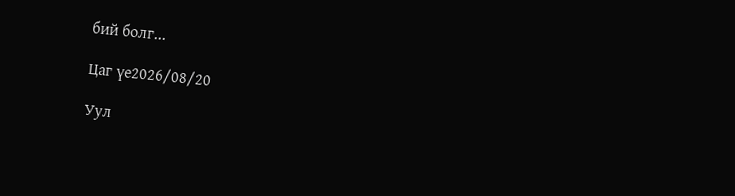бий болг...

Цаг үе2026/08/20

Уул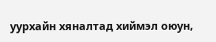уурхайн хяналтад хиймэл оюун,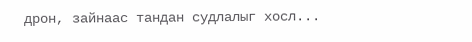дрон, зайнаас тандан судлалыг хосл...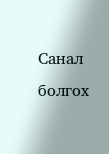Санал болгох